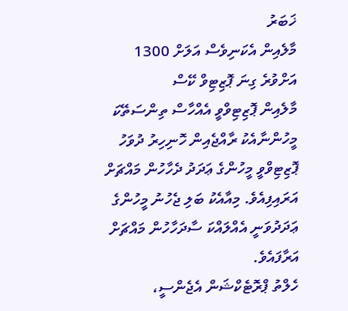ޚަބަރު
މާލެއިން އެކަނިވެސް އަލަށް 1300 އަށްވުރެ ގިނަ ޕޮޒިޓިވް ކޭސް
މާލެއިން ޕޮޒިޓިވްވީ އެއްހާސް ތިންސަތޭކަ މީހުންނާއެކު ރާއްޖެއިން ހޮނިހިރު ދުވަހު ޕޮޒިޓިވްވީ މީހުންގެ ޢަދަދު ދެހާހުން މައްޗަށް އަރައިފިއެވެ. މިއާއެކު ބަލި ޖެހުނު މީހުންގެ ޢަދަދުވަނީ އެއްލައްކަ ސާދަހާހުން މައްޗަށް އަރާފައެވެ.
ހެލްތު ޕްރޮޓެކްޝަން އެޖެންސީ،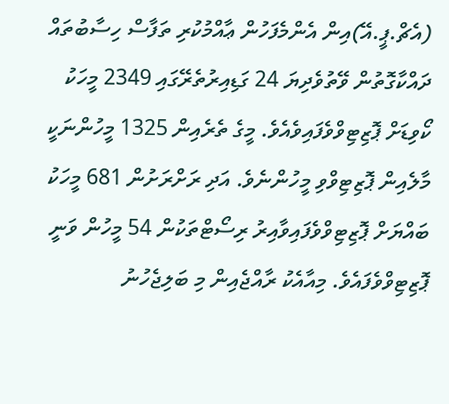(އެޗް.ޕީ.އޭ)އިން އެންމެފަހުން ޢާއްމުކުރި ތަފާސް ހިސާބުތައް ދައްކާގޮތުން ވޭތުވެދިޔަ 24 ގަޑިއިރުތެރޭގައި 2349 މީހަކު ކޯވިޑަށް ޕޮޒިޓިވްވެފައިވެއެވެ. މީގެ ތެރެއިން 1325 މީހުންނަކީ މާލެއިން ޕޮޒިޓިވްވި މީހުންނެވެ. އަދި ރަށްރަށުން 681 މީހަކު ބައްޔަށް ޕޮޒިޓިވްވެފައިވާއިރު ރިސޯޓްތަކުން 54 މީހުން ވަނީ ޕޮޒިޓިވްވެފައެވެ. މިއާއެކު ރާއްޖެއިން މި ބަލިޖެހުނު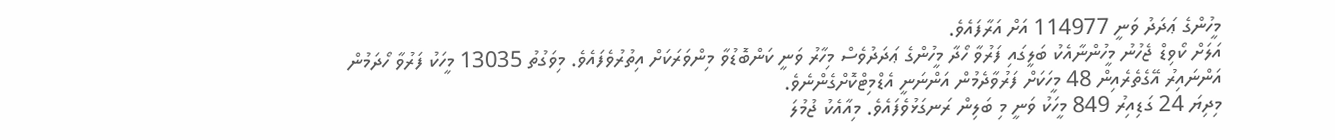މީހުންގެ ޢަދަދު ވަނީ 114977 އަށް އަރާފައެވެ.
އަލަށް ކޯވިޑް ޖެހުނު މީހުންނާއެކު ބަލީގައި ފަރުވާ ހޯދާ މީހުންގެ ޢަދަދުވެސް މިހާރު ވަނީ ކަންބޮޑުވާ މިންވަރަކަށް އިތުރުވެފައެވެ. މިވަގުތު 13035 މީހަކު ފަރުވާ ހޯދަމުން އަންނައިރު އޭގެތެރެއިން 48 މީހަކަށް ފަރުވާދެމުން އަންނަނީ އެޑްމިޓްކޮށްގެންނެވެ.
މިދިޔަ 24 ގަޑިއިރު 849 މީހަކު ވަނީ މި ބަލިން ރަނގަޅުވެފައެވެ. މިއާއެކު ޖުމުލަ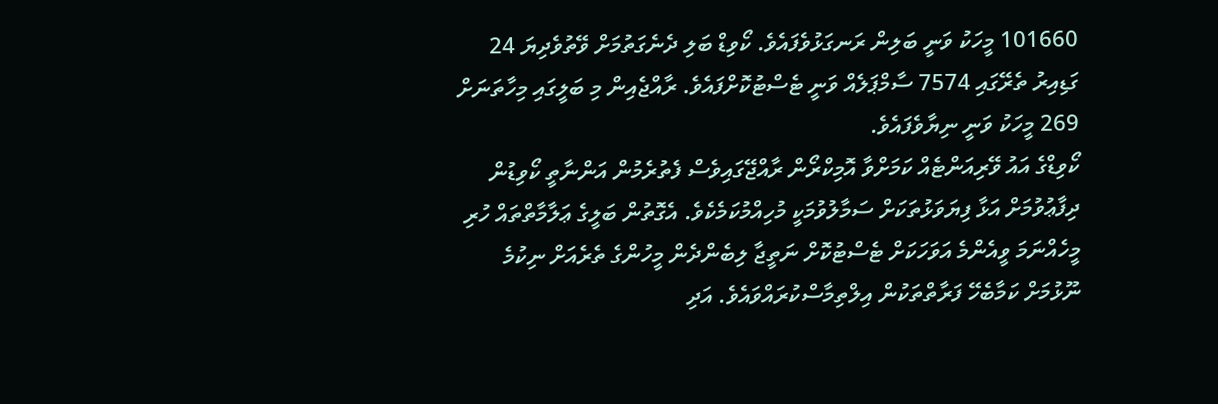101660 މީހަކު ވަނީ ބަލިން ރަނގަޅުވެފައެވެ. ކޯވިޑް ބަލި ދެނެގަތުމަށް ވޭތުވެދިޔަ 24 ގަޑިއިރު ތެރޭގައި 7574 ސާމްޕަލެއް ވަނީ ޓެސްޓުކޮށްފައެވެ. ރާއްޖެއިން މި ބަލީގައި މިހާތަނަށް 269 މީހަކު ވަނީ ނިޔާވެފައެވެ.
ކޯވިޑްގެ އައު ވޭރިއަންޓެއް ކަމަށްވާ އޮމިކްރޯން ރާއްޖޭގައިވެސް ފެތުރެމުން އަންނާތީ ކޯވިޑުން ދިފާޢުވުމަށް އަޅާ ފިޔަވަޅުތަކަށް ސަމާލުވުމަކީ މުހިއްމުކަމެކެވެ. އެގޮތުން ބަލީގެ ޢަލާމާތްތައް ހުރި މީހެއްނަމަ ވީއެންމެ އަވަހަކަށް ޓެސްޓުކޮށް ނަތީޖާ ލިބެންދެން މީހުންގެ ތެރެއަށް ނިކުމެ ނޫޅުމަށް ކަމާބެހޭ ފަރާތްތަކުން އިލްތިމާސްކުރައްވައެވެ. އަދި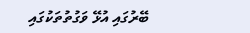ބޭރުގައި އުޅޭ ވަގުތުތަކުގައި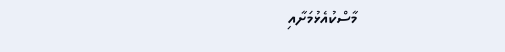މާސްކުއެޅުމަށާއި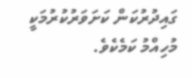ގައިދުރުކަން ކަށަވަރުކުރުމަކީ މުހިއްމު ކަމެކެވެ.